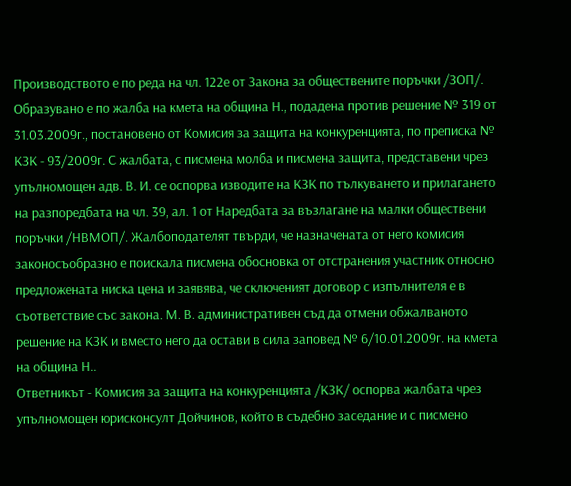Производството е по реда на чл. 122е от Закона за обществените поръчки /ЗОП/.
Образувано е по жалба на кмета на община Н., подадена против решение № 319 от 31.03.2009г., постановено от Комисия за защита на конкуренцията, по преписка № КЗК - 93/2009г. С жалбата, с писмена молба и писмена защита, представени чрез упълномощен адв. В. И. се оспорва изводите на КЗК по тълкуването и прилагането на разпоредбата на чл. 39, ал. 1 от Наредбата за възлагане на малки обществени поръчки /НВМОП/. Жалбоподателят твърди, че назначената от него комисия законосъобразно е поискала писмена обосновка от отстранения участник относно предложената ниска цена и заявява, че сключеният договор с изпълнителя е в съответствие със закона. М. В. административен съд да отмени обжалваното решение на КЗК и вместо него да остави в сила заповед № 6/10.01.2009г. на кмета на община Н..
Ответникът - Комисия за защита на конкуренцията /КЗК/ оспорва жалбата чрез упълномощен юрисконсулт Дойчинов, който в съдебно заседание и с писмено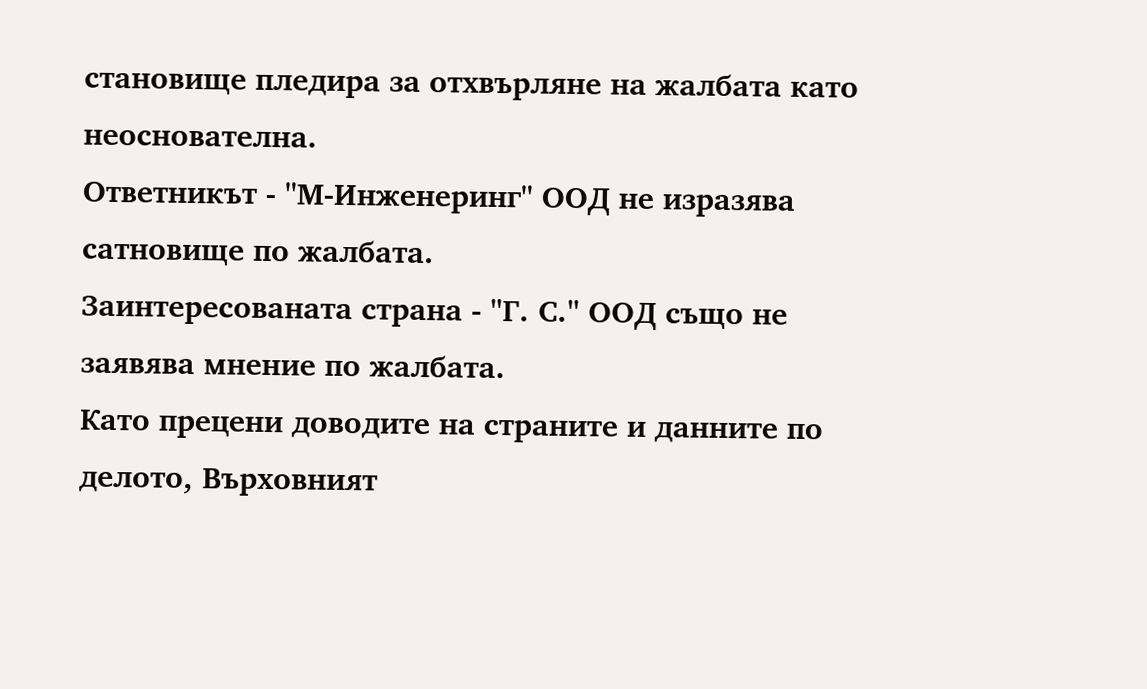становище пледира за отхвърляне на жалбата като неоснователна.
Ответникът - "М-Инженеринг" ООД не изразява сатновище по жалбата.
Заинтересованата страна - "Г. С." ООД също не заявява мнение по жалбата.
Като прецени доводите на страните и данните по делото, Върховният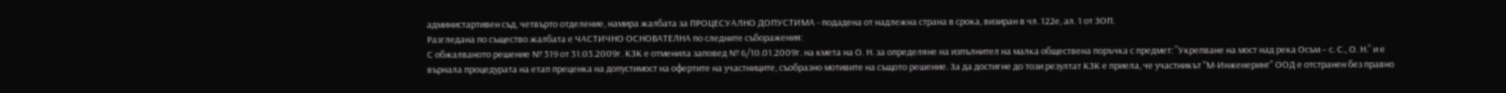администартивен съд, четвърто отделение, намира жалбата за ПРОЦЕСУАЛНО ДОПУСТИМА - подадена от надлежна страна в срока, визиран в чл. 122е, ал. 1 от ЗОП.
Разгледана по същество жалбата е ЧАСТИЧНО ОСНОВАТЕЛНА по следните съборажения:
С обжалваното решение № 319 от 31.03.2009г. КЗК е отменила заповед № 6/10.01.2009г. на кмета на О. Н. за определяне на изпълнител на малка обществена поръчка с предмет: ”Укрепване на мост над река Осъм – с. С., О. Н.” и е върнала процедурата на етап преценка на допустимост на офертите на участниците, съобразно мотивите на същото решение. За да достигне до този резултат КЗК е приела, че участникът "М-Инженеринг" ООД е отстранен без правно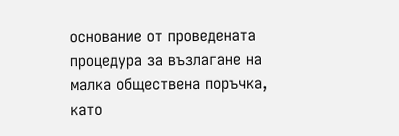основание от проведената процедура за възлагане на малка обществена поръчка, като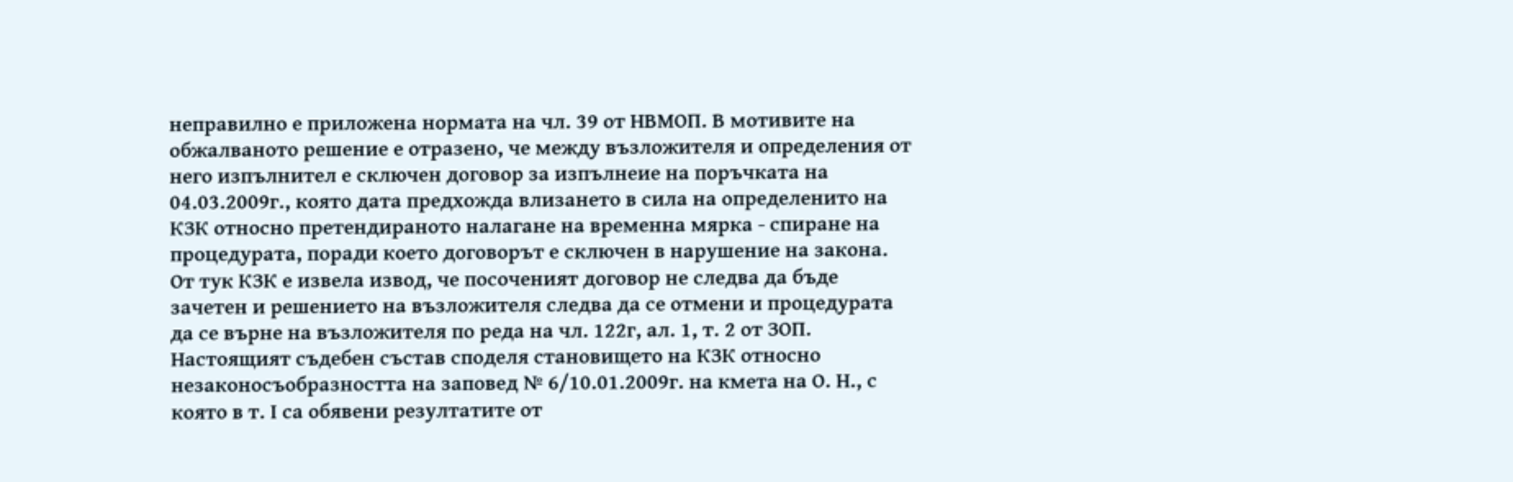неправилно е приложена нормата на чл. 39 от НВМОП. В мотивите на обжалваното решение е отразено, че между възложителя и определения от него изпълнител е сключен договор за изпълнеие на поръчката на 04.03.2009г., която дата предхожда влизането в сила на определенито на КЗК относно претендираното налагане на временна мярка - спиране на процедурата, поради което договорът е сключен в нарушение на закона. От тук КЗК е извела извод, че посоченият договор не следва да бъде зачетен и решението на възложителя следва да се отмени и процедурата да се върне на възложителя по реда на чл. 122г, ал. 1, т. 2 от ЗОП.
Настоящият съдебен състав споделя становището на КЗК относно незаконосъобразността на заповед № 6/10.01.2009г. на кмета на О. Н., с която в т. І са обявени резултатите от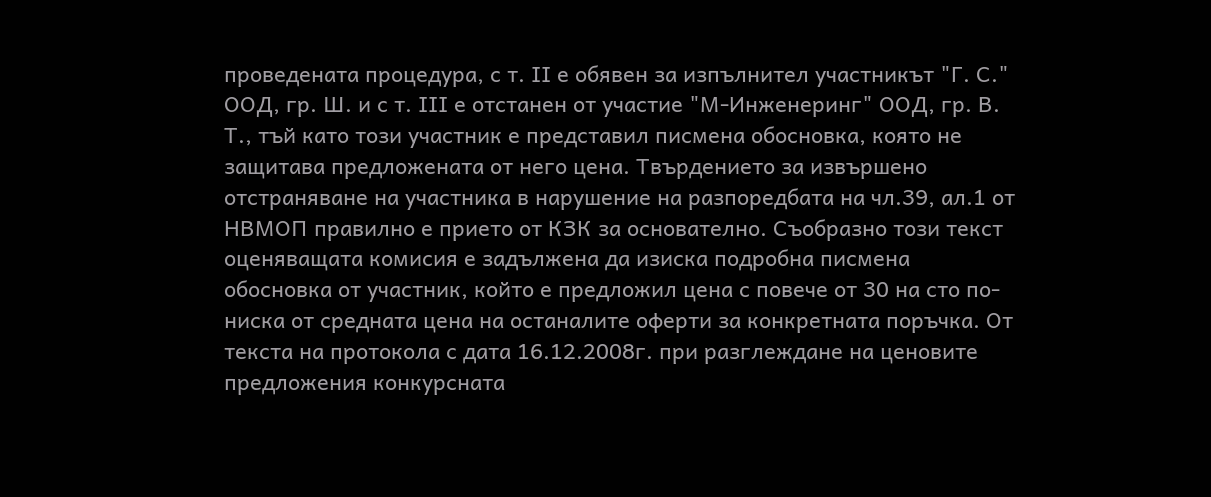проведената процедура, с т. ІІ е обявен за изпълнител участникът "Г. С." ООД, гр. Ш. и с т. ІІІ е отстанен от участие "М-Инженеринг" ООД, гр. В. Т., тъй като този участник е представил писмена обосновка, която не защитава предложената от него цена. Твърдението за извършено отстраняване на участника в нарушение на разпоредбата на чл.39, ал.1 от НВМОП правилно е прието от КЗК за основателно. Съобразно този текст оценяващата комисия е задължена да изиска подробна писмена обосновка от участник, който е предложил цена с повече от 30 на сто по-ниска от средната цена на останалите оферти за конкретната поръчка. От текста на протокола с дата 16.12.2008г. при разглеждане на ценовите предложения конкурсната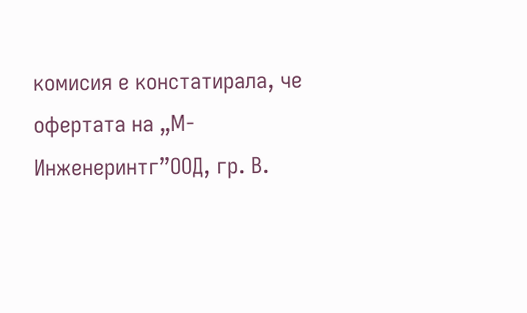комисия е констатирала, че офертата на „М-Инженеринтг”ООД, гр. В.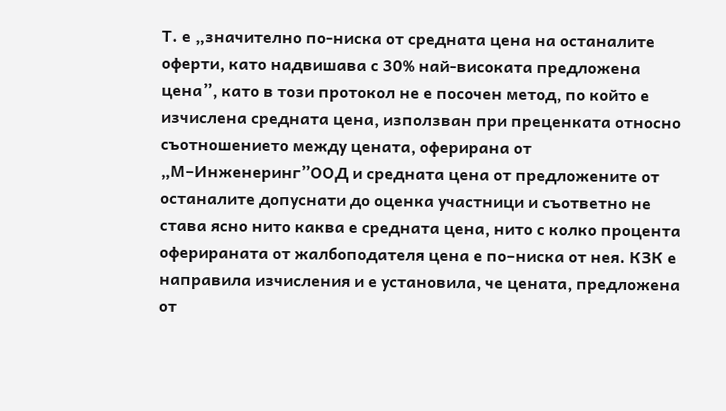Т. е „значително по-ниска от средната цена на останалите оферти, като надвишава с 30% най-високата предложена цена”, като в този протокол не е посочен метод, по който е изчислена средната цена, използван при преценката относно съотношението между цената, оферирана от „М–Инженеринг”ООД и средната цена от предложените от останалите допуснати до оценка участници и съответно не става ясно нито каква е средната цена, нито с колко процента оферираната от жалбоподателя цена е по–ниска от нея. КЗК е направила изчисления и е установила, че цената, предложена от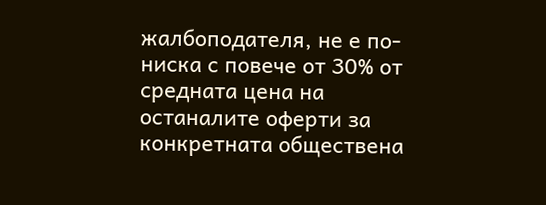жалбоподателя, не е по-ниска с повече от 30% от средната цена на останалите оферти за конкретната обществена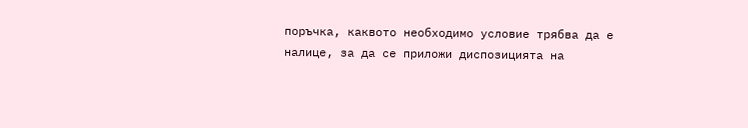поръчка, каквото необходимо условие трябва да е налице, за да се приложи диспозицията на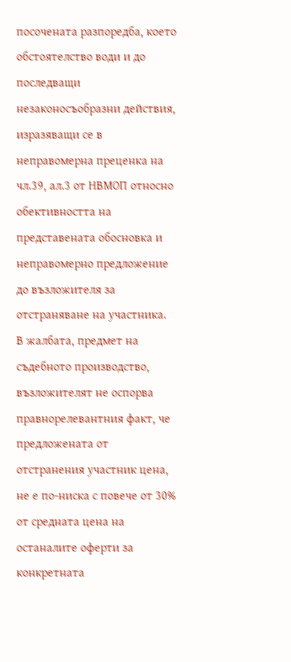посочената разпоредба, което обстоятелство води и до последващи незаконосъобразни действия, изразяващи се в неправомерна преценка на чл.39, ал.3 от НВМОП относно обективността на представената обосновка и неправомерно предложение до възложителя за отстраняване на участника.
В жалбата, предмет на съдебното производство, възложителят не оспорва правнорелевантния факт, че предложената от отстранения участник цена, не е по-ниска с повече от 30% от средната цена на останалите оферти за конкретната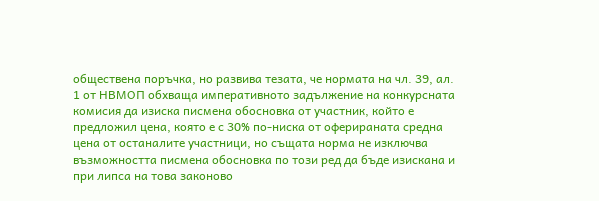обществена поръчка, но развива тезата, че нормата на чл. 39, ал. 1 от НВМОП обхваща императивното задължение на конкурсната комисия да изиска писмена обосновка от участник, който е предложил цена, която е с 30% по-ниска от оферираната средна цена от останалите участници, но същата норма не изключва възможността писмена обосновка по този ред да бъде изискана и при липса на това законово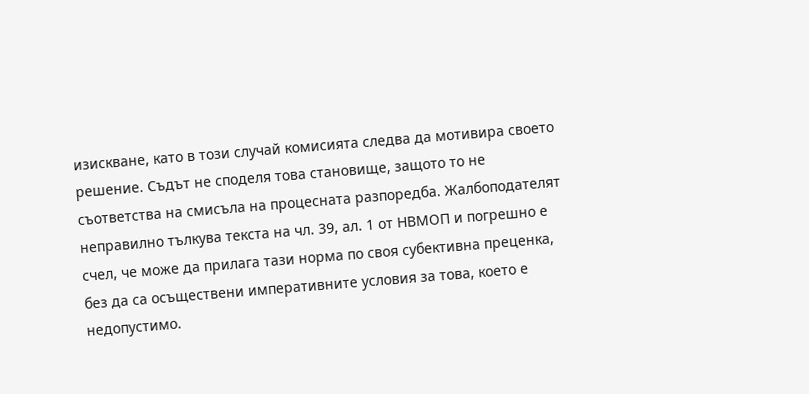изискване, като в този случай комисията следва да мотивира своето решение. Съдът не споделя това становище, защото то не съответства на смисъла на процесната разпоредба. Жалбоподателят неправилно тълкува текста на чл. 39, ал. 1 от НВМОП и погрешно е счел, че може да прилага тази норма по своя субективна преценка, без да са осъществени императивните условия за това, което е недопустимо.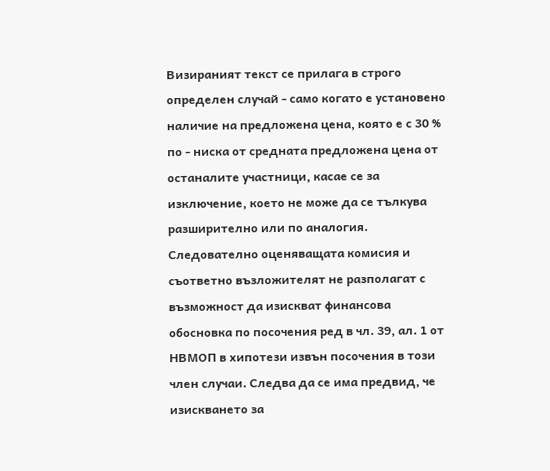Визираният текст се прилага в строго определен случай - само когато е установено наличие на предложена цена, която е с 30 % по - ниска от средната предложена цена от останалите участници, касае се за изключение, което не може да се тълкува разширително или по аналогия. Следователно оценяващата комисия и съответно възложителят не разполагат с възможност да изискват финансова обосновка по посочения ред в чл. 39, ал. 1 от НВМОП в хипотези извън посочения в този член случаи. Следва да се има предвид, че изискването за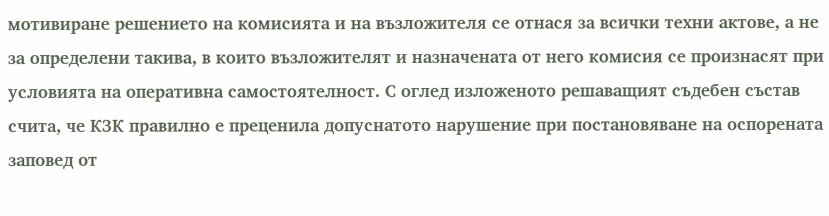мотивиране решението на комисията и на възложителя се отнася за всички техни актове, а не за определени такива, в които възложителят и назначената от него комисия се произнасят при условията на оперативна самостоятелност. С оглед изложеното решаващият съдебен състав счита, че КЗК правилно е преценила допуснатото нарушение при постановяване на оспорената заповед от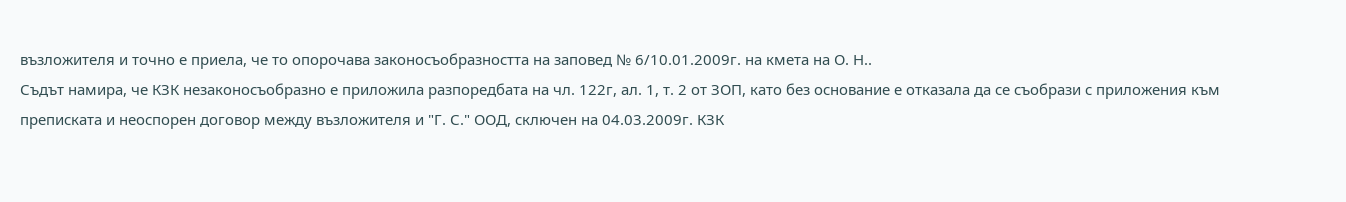възложителя и точно е приела, че то опорочава законосъобразността на заповед № 6/10.01.2009г. на кмета на О. Н..
Съдът намира, че КЗК незаконосъобразно е приложила разпоредбата на чл. 122г, ал. 1, т. 2 от ЗОП, като без основание е отказала да се съобрази с приложения към преписката и неоспорен договор между възложителя и "Г. С." ООД, сключен на 04.03.2009г. КЗК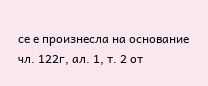се е произнесла на основание чл. 122г, ал. 1, т. 2 от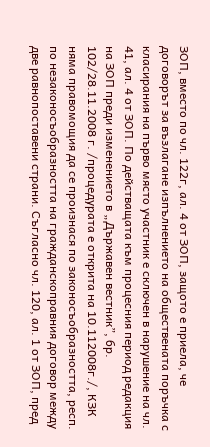ЗОП, вместо по чл. 122г, ал. 4 от ЗОП, защото е приела, че договорът за възлагане изпълнението на обществената поръчка с класирания на първо място участник е сключен в нарушение на чл. 41, ал. 4 от ЗОП. По действащата към процесния период редакция на ЗОП преди изменението в „Държавен вестник”, бр. 102/28.11.2008 г. /процедурата е открита на 10.112008г./, КЗК няма правомощия да се произнася по законосъобразността, респ. по незаконосъобразността на гражданскоправния договор между две равнопоставени страни. Съгласно чл. 120, ал. 1 от ЗОП, пред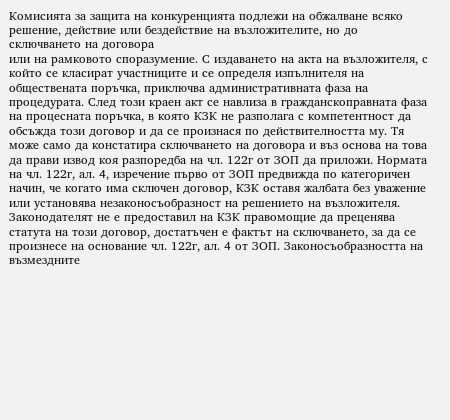Комисията за защита на конкуренцията подлежи на обжалване всяко решение, действие или бездействие на възложителите, но до сключването на договора
или на рамковото споразумение. С издаването на акта на възложителя, с който се класират участниците и се определя изпълнителя на обществената поръчка, приключва административната фаза на процедурата. След този краен акт се навлиза в гражданскоправната фаза на процесната поръчка, в която КЗК не разполага с компетентност да обсъжда този договор и да се произнася по действителността му. Тя може само да констатира сключването на договора и въз основа на това да прави извод коя разпоредба на чл. 122г от ЗОП да приложи. Нормата на чл. 122г, ал. 4, изречение първо от ЗОП предвижда по категоричен начин, че когато има сключен договор, КЗК оставя жалбата без уважение или установява незаконосъобразност на решението на възложителя. Законодателят не е предоставил на КЗК правомощие да преценява статута на този договор, достатъчен е фактът на сключването, за да се произнесе на основание чл. 122г, ал. 4 от ЗОП. Законосъобразността на възмездните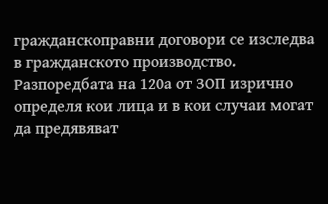гражданскоправни договори се изследва в гражданското производство. Разпоредбата на 120а от ЗОП изрично определя кои лица и в кои случаи могат да предявяват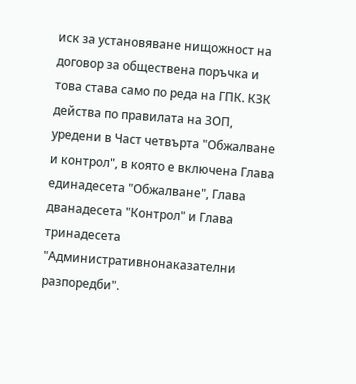иск за установяване нищожност на договор за обществена поръчка и това става само по реда на ГПК. КЗК действа по правилата на ЗОП, уредени в Част четвърта "Обжалване и контрол", в която е включена Глава единадесета "Обжалване", Глава дванадесета "Контрол" и Глава тринадесета "Административнонаказателни разпоредби".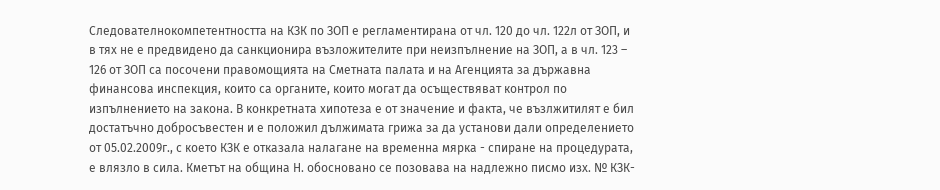Следователнокомпетентността на КЗК по ЗОП е регламентирана от чл. 120 до чл. 122л от ЗОП, и в тях не е предвидено да санкционира възложителите при неизпълнение на ЗОП, а в чл. 123 – 126 от ЗОП са посочени правомощията на Сметната палата и на Агенцията за държавна финансова инспекция, които са органите, които могат да осъществяват контрол по изпълнението на закона. В конкретната хипотеза е от значение и факта, че възлжитилят е бил достатъчно добросъвестен и е положил дължимата грижа за да установи дали определението от 05.02.2009г., с което КЗК е отказала налагане на временна мярка - спиране на процедурата, е влязло в сила. Кметът на община Н. обосновано се позовава на надлежно писмо изх. № КЗК-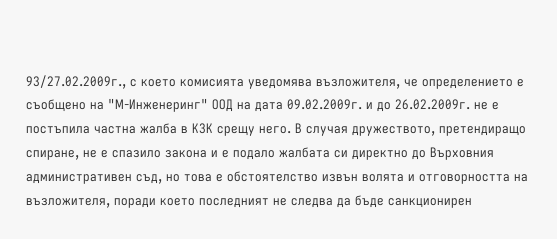93/27.02.2009г., с което комисията уведомява възложителя, че определението е съобщено на "М-Инженеринг" ООД на дата 09.02.2009г. и до 26.02.2009г. не е постъпила частна жалба в КЗК срещу него. В случая дружеството, претендиращо спиране, не е спазило закона и е подало жалбата си директно до Върховния административен съд, но това е обстоятелство извън волята и отговорността на възложителя, поради което последният не следва да бъде санкционирен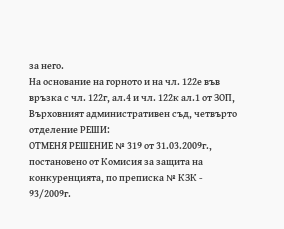за него.
На основание на горното и на чл. 122е във връзка с чл. 122г, ал.4 и чл. 122к ал.1 от ЗОП, Върховният административен съд, четвърто отделение РЕШИ:
ОТМЕНЯ РЕШЕНИЕ № 319 от 31.03.2009г., постановено от Комисия за защита на конкуренцията, по преписка № КЗК - 93/2009г.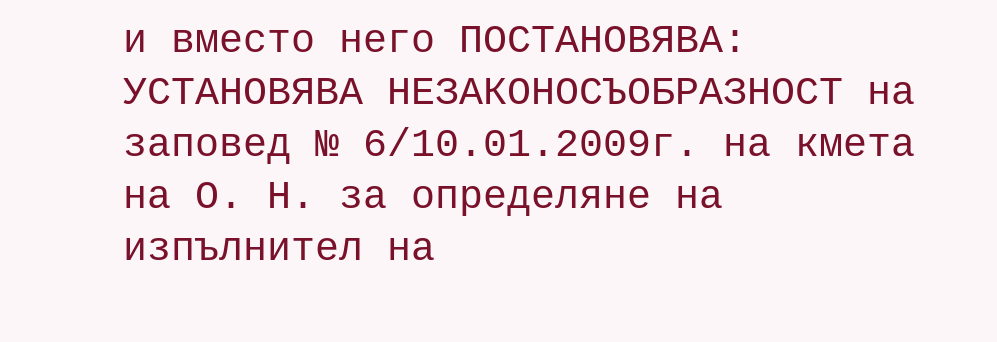и вместо него ПОСТАНОВЯВА:
УСТАНОВЯВА НЕЗАКОНОСЪОБРАЗНОСТ на заповед № 6/10.01.2009г. на кмета на О. Н. за определяне на изпълнител на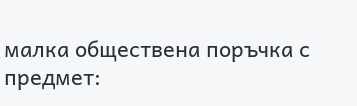малка обществена поръчка с предмет: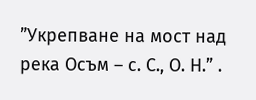”Укрепване на мост над река Осъм – с. С., О. Н.” .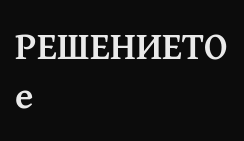РЕШЕНИЕТО е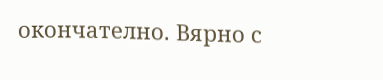окончателно. Вярно с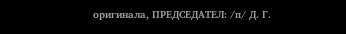оригинала, ПРЕДСЕДАТЕЛ: /п/ Д. Г.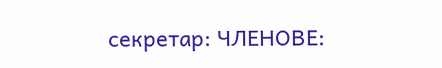секретар: ЧЛЕНОВЕ: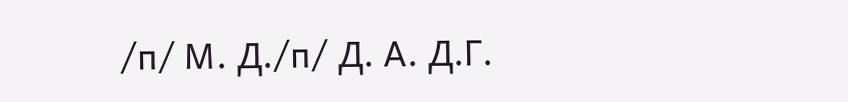/п/ М. Д./п/ Д. А. Д.Г.